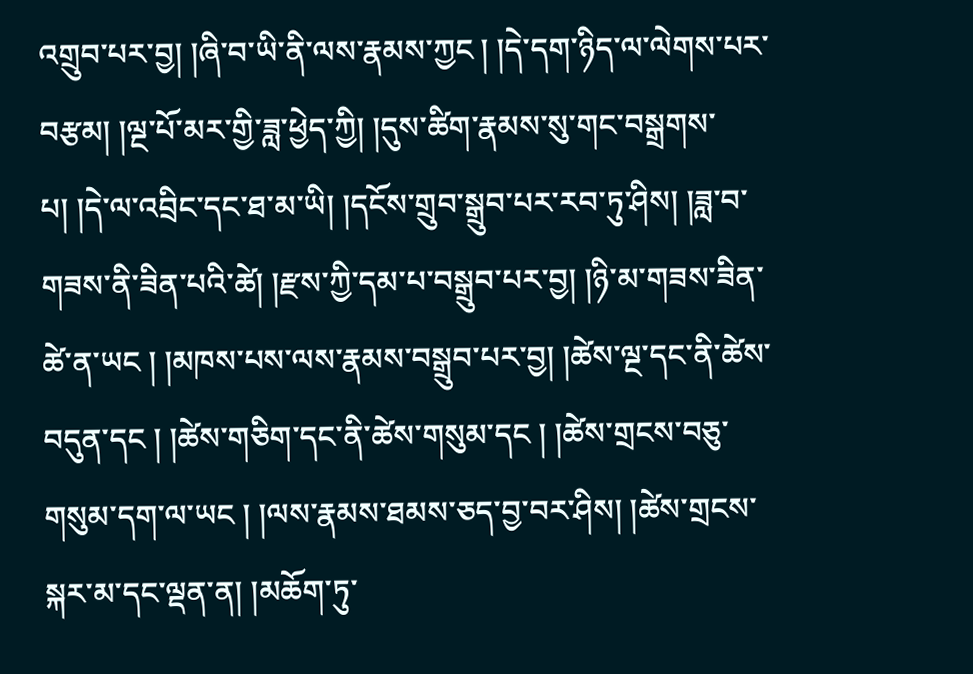འགྲུབ་པར་བྱ། །ཞི་བ་ཡི་ནི་ལས་རྣམས་ཀྱང ། །དེ་དག་ཉིད་ལ་ལེགས་པར་བརྩམ། །ལྔ་པོ་མར་གྱི་ཟླ་ཕྱེད་ཀྱི། །དུས་ཚིག་རྣམས་སུ་གང་བསྒྲགས་པ། །དེ་ལ་འབྲིང་དང་ཐ་མ་ཡི། །དངོས་གྲུབ་སྒྲུབ་པར་རབ་ཏུ་ཤིས། །ཟླ་བ་གཟས་ནི་ཟིན་པའི་ཚེ། །རྫས་ཀྱི་དམ་པ་བསྒྲུབ་པར་བྱ། །ཉི་མ་གཟས་ཟིན་ཚེ་ན་ཡང ། །མཁས་པས་ལས་རྣམས་བསྒྲུབ་པར་བྱ། །ཚེས་ལྔ་དང་ནི་ཚེས་བདུན་དང ། །ཚེས་གཅིག་དང་ནི་ཚེས་གསུམ་དང ། །ཚེས་གྲངས་བཅུ་གསུམ་དག་ལ་ཡང ། །ལས་རྣམས་ཐམས་ཅད་བྱ་བར་ཤིས། །ཚེས་གྲངས་སྐར་མ་དང་ལྡན་ན། །མཆོག་ཏུ་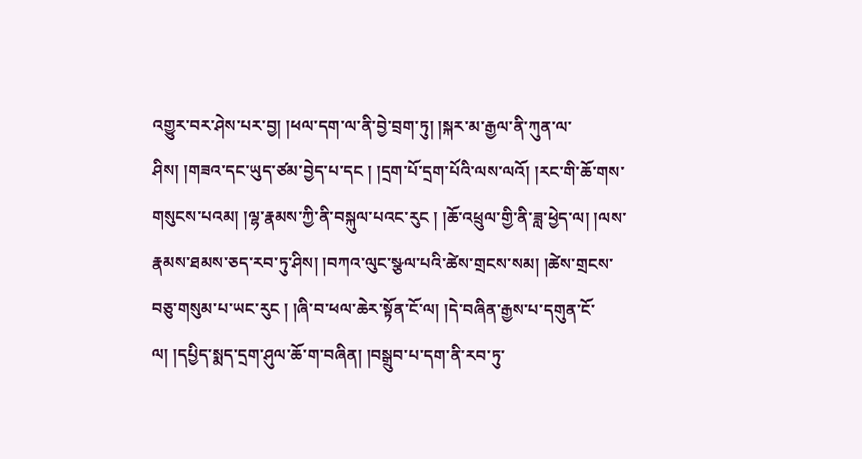འགྱུར་བར་ཤེས་པར་བྱ། །ཕལ་དག་ལ་ནི་བྱེ་བྲག་ཏུ། །སྐར་མ་རྒྱལ་ནི་ཀུན་ལ་ཤིས། །གཟའ་དང་ཡུད་ཙམ་བྱེད་པ་དང ། །དྲག་པོ་དྲག་པོའི་ལས་ལའོ། །རང་གི་ཆོ་གས་གསུངས་པའམ། །ལྷ་རྣམས་ཀྱི་ནི་བསྐུལ་པའང་རུང ། །ཆོ་འཕྲུལ་གྱི་ནི་ཟླ་ཕྱེད་ལ། །ལས་རྣམས་ཐམས་ཅད་རབ་ཏུ་ཤིས། །བཀའ་ལུང་སྩལ་པའི་ཚེས་གྲངས་སམ། །ཚེས་གྲངས་བཅུ་གསུམ་པ་ཡང་རུང ། །ཞི་བ་ཕལ་ཆེར་སྟོན་ངོ་ལ། །དེ་བཞིན་རྒྱས་པ་དགུན་ངོ་ལ། །དཔྱིད་སྨད་དྲག་ཤུལ་ཆོ་ག་བཞིན། །བསྒྲུབ་པ་དག་ནི་རབ་ཏུ་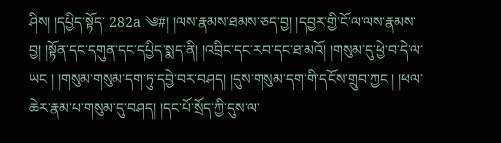ཤིས། །དཔྱིད་སྟོད་ 282a ༄#། །ལས་རྣམས་ཐམས་ཅད་བྱ། །དབྱར་གྱི་ངོ་ལ་ལས་རྣམས་བྱ། །སྟོན་དང་དགུན་དང་དཔྱིད་སྨད་ནི། །འབྲིང་དང་རབ་དང་ཐ་མའོ། །གསུམ་དུ་ཕྱེ་བ་དེ་ལ་ཡང ། །གསུམ་གསུམ་དག་ཏུ་དབྱེ་བར་བཤད། །དུས་གསུམ་དག་གི་དངོས་གྲུབ་ཀྱང ། །ཕལ་ཆེར་རྣམ་པ་གསུམ་དུ་བཤད། །དང་པོ་སྲོད་ཀྱི་དུས་ལ་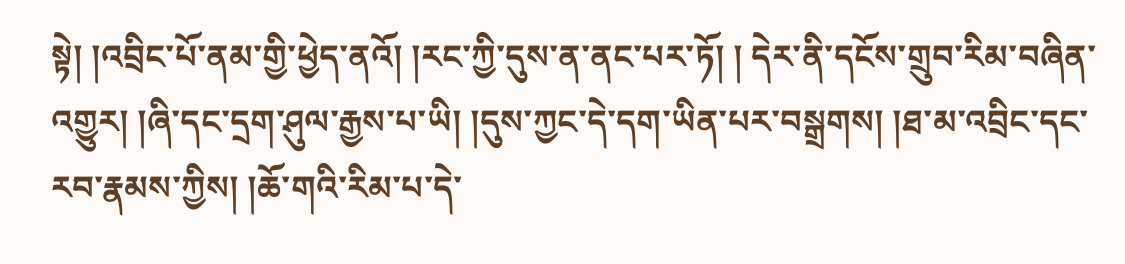སྟེ། །འབྲིང་པོ་ནམ་གྱི་ཕྱེད་ནའོ། །རང་ཀྱི་དུས་ན་ནང་པར་ཏོ། ། དེར་ནི་དངོས་གྲུབ་རིམ་བཞིན་འགྱུར། །ཞི་དང་དྲག་ཤུལ་རྒྱས་པ་ཡི། །དུས་ཀྱང་དེ་དག་ཡིན་པར་བསྒྲགས། །ཐ་མ་འབྲིང་དང་རབ་རྣམས་ཀྱིས། །ཆོ་གའི་རིམ་པ་དེ་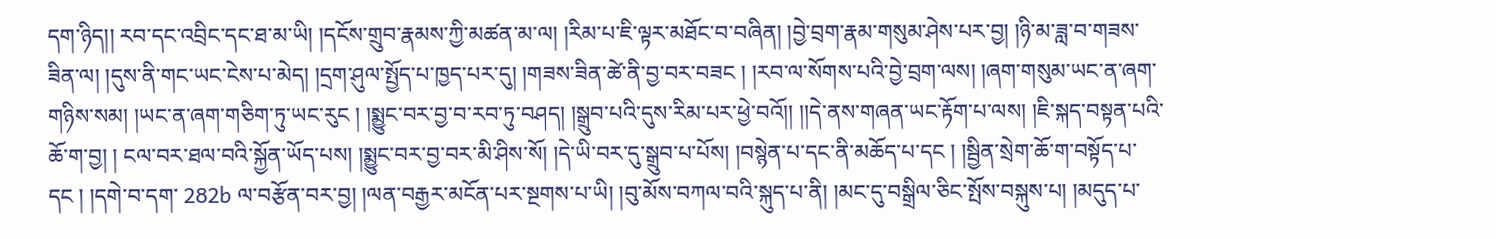དག་ཉིད།། རབ་དང་འབྲིང་དང་ཐ་མ་ཡི། །དངོས་གྲུབ་རྣམས་ཀྱི་མཚན་མ་ལ། །རིམ་པ་ཇི་ལྟར་མཐོང་བ་བཞིན། །བྱེ་བྲག་རྣམ་གསུམ་ཤེས་པར་བྱ། །ཉི་མ་ཟླ་བ་གཟས་ཟིན་ལ། །དུས་ནི་གང་ཡང་ངེས་པ་མེད། །དྲག་ཤུལ་སྤྱོད་པ་ཁྱད་པར་དུ། །གཟས་ཟིན་ཚེ་ནི་བྱ་བར་བཟང ། །རབ་ལ་སོགས་པའི་བྱེ་བྲག་ལས། །ཞག་གསུམ་ཡང་ན་ཞག་གཉིས་སམ། །ཡང་ན་ཞག་གཅིག་ཏུ་ཡང་རུང ། །སྨྱུང་བར་བྱ་བ་རབ་ཏུ་བཤད། །སྒྲུབ་པའི་དུས་རིམ་པར་ཕྱེ་བའོ།། །།དེ་ནས་གཞན་ཡང་རྟོག་པ་ལས། །ཇི་སྐད་བསྟན་པའི་ཆོ་ག་བྱ། ། ངལ་བར་ཐལ་བའི་སྐྱོན་ཡོད་པས། །སྨྱུང་བར་བྱ་བར་མི་ཤིས་སོ། །དེ་ཡི་བར་དུ་སྒྲུབ་པ་པོས། །བསྙེན་པ་དང་ནི་མཆོད་པ་དང ། །སྦྱིན་སྲེག་ཆོ་ག་བསྟོད་པ་དང ། །དགེ་བ་དག་ 282b ལ་བརྩོན་བར་བྱ། །ལན་བརྒྱར་མངོན་པར་སྔགས་པ་ཡི། །བུ་མོས་བཀལ་བའི་སྐུད་པ་ནི། །མང་དུ་བསྒྲིལ་ཅིང་སྤོས་བསྐུས་པ། །མདུད་པ་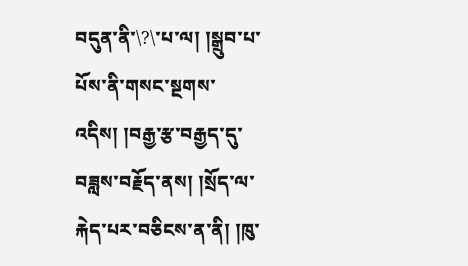བདུན་ནི་\?\་པ་ལ། །སྒྲུབ་པ་པོས་ནི་གསང་སྔགས་འདིས། །བརྒྱ་རྩ་བརྒྱད་དུ་བཟླས་བརྗོད་ནས། །སྲོད་ལ་རྐེད་པར་བཅིངས་ན་ནི། །ཁུ་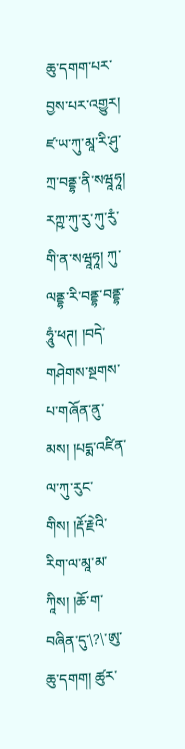ཆུ་དགག་པར་བྱས་པར་འགྱུར། ཛ་ཡ་ཀུ་མཱ་རི་ཤུ་ཀྲ་བནྡྷ་ནི་སཝཱཧཱ། རཀྵ་ཀུ་རུ་ཀུ་རུཾ་གི་ན་སཝཱཧཱ། ཀུ་ལནྡྷ་རི་བནྡྷ་བནྡྷ་ཧཱུཾ་ཕཊ། །བདེ་གཤེགས་སྔགས་པ་གཞོན་ནུ་མས། །པདྨ་འཛིན་ལ་ཀུ་རུང་གིས། །རྡོ་རྗེའི་རིག་ལ་མཱ་མ་ཀཱིས། །ཆོ་ག་བཞིན་དུ་\?\་ཨུ་ཆུ་དགག། ཚུར་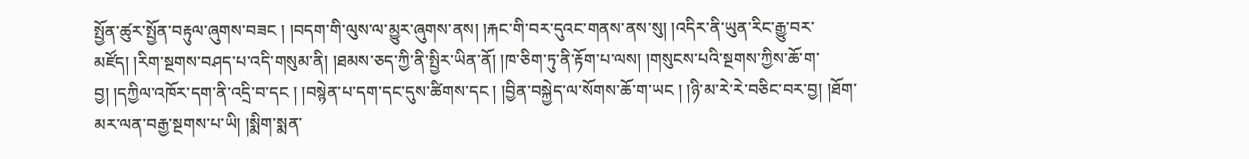སྤྱོན་ཚུར་སྤྱོན་བརྟུལ་ཞུགས་བཟང ། །བདག་གི་ལུས་ལ་མྱུར་ཞུགས་ནས། །རྐང་གི་བར་དུའང་གནས་ནས་སུ། །འདིར་ནི་ཡུན་རིང་རྒྱུ་བར་མཛོད། །རིག་སྔགས་བཤད་པ་འདི་གསུམ་ནི། །ཐམས་ཅད་ཀྱི་ནི་སྤྱིར་ཡིན་ནོ། །ཁ་ཅིག་ཏུ་ནི་རྟོག་པ་ལས། །གསུངས་པའི་སྔགས་ཀྱིས་ཆོ་ག་བྱ། །དཀྱིལ་འཁོར་དག་ནི་འདྲི་བ་དང ། །བསྙེན་པ་དག་དང་དུས་ཚིགས་དང ། །བྱིན་བསྐྱེད་ལ་སོགས་ཆོ་ག་ཡང ། །ཉི་མ་རེ་རེ་བཅིང་བར་བྱ། །ཐོག་མར་ལན་བརྒྱ་སྔགས་པ་ཡི། །སྨིག་སྨན་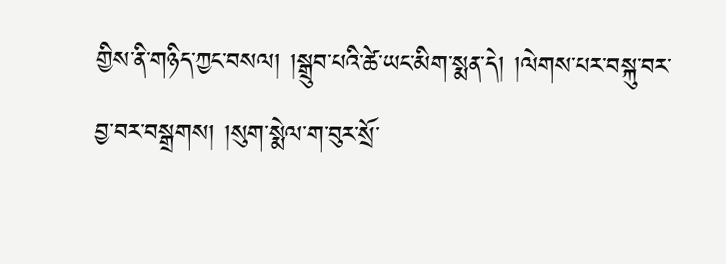གྱིས་ནི་གཉིད་ཀྱང་བསལ། །སྒྲུབ་པའི་ཚེ་ཡང་མིག་སྨན་དེ། །ལེགས་པར་བསྐུ་བར་བྱ་བར་བསྒྲགས། །སུག་སྨེལ་ག་བུར་སྲོ་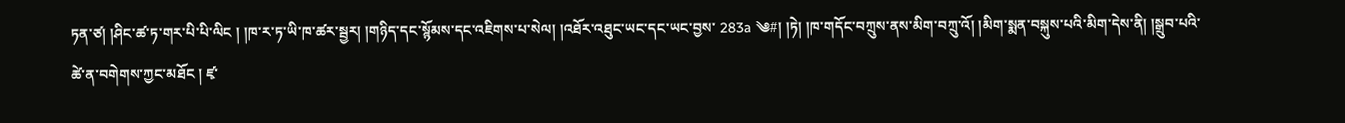ཏན་ཙ། །ཤིང་ཚ་ཏ་གར་པི་པི་ལིང ། །ཁ་ར་ཏ་ཡི་ཁ་ཚར་སྦྱར། །གཉིད་དང་སྙོམས་དང་འཇིགས་པ་སེལ། །འཐོར་འཐུང་ཡང་དང་ཡང་བྱས་ 283a ༄#། །ཏེ། །ཁ་གདོང་བཀྲུས་ནས་མིག་བཀྲུ་འོ། །མིག་སྨན་བསྐུས་པའི་མིག་དེས་ནི། །སྒྲུབ་པའི་ཚེ་ན་བགེགས་ཀྱང་མཐོང ། ཛྭ་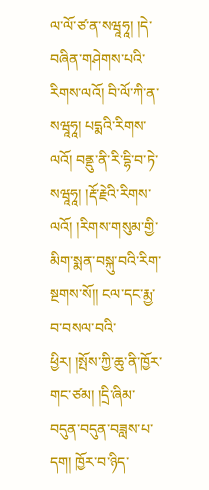ལ་ལོ་ཙ་ན་སཝཱཧཱ། །དེ་བཞིན་གཤེགས་པའི་རིགས་ལའོ། བི་ལོ་ཀི་ན་སཝཱཧཱ། པདྨའི་རིགས་ལའོ། བནྡུ་ནི་རི་དྷི་བ་ཏེ་སཝཱཧཱ། །རྡོ་རྗེའི་རིགས་ལའོ། །རིགས་གསུམ་གྱི་མིག་སྨན་བསྐུ་བའི་རིག་སྔགས་སོ།། ངལ་དང་རྨྱ་བ་བསལ་བའི་ཕྱིར། །སྤོས་ཀྱི་ཆུ་ནི་ཁྱོར་གང་ཙམ། །དྲི་ཞིམ་བདུན་བདུན་བཟླས་པ་དག། ཁྱོར་བ་ཉིད་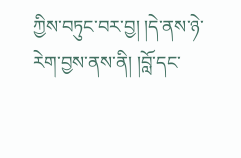ཀྱིས་བཏུང་བར་བྱ། །དེ་ནས་ཉེ་རེག་བྱས་ནས་ནི། །བློ་དང་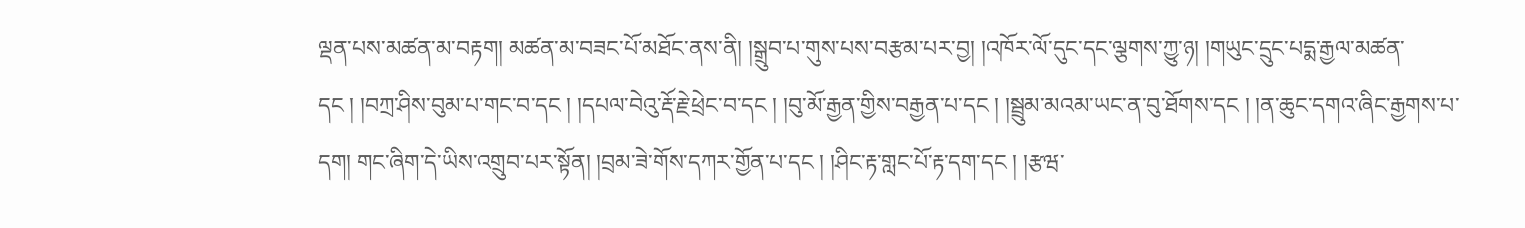ལྡན་པས་མཚན་མ་བརྟག། མཚན་མ་བཟང་པོ་མཐོང་ནས་ནི། །སྒྲུབ་པ་གུས་པས་བརྩམ་པར་བྱ། །འཁོར་ལོ་དུང་དང་ལྕགས་ཀྱུ་ཉ། །གཡུང་དྲུང་པདྨ་རྒྱལ་མཚན་དང ། །བཀྲ་ཤིས་བུམ་པ་གང་བ་དང ། །དཔལ་བེའུ་རྡོ་རྗེ་ཕྲེང་བ་དང ། །བུ་མོ་རྒྱན་གྱིས་བརྒྱན་པ་དང ། །སྦྲུམ་མའམ་ཡང་ན་བུ་ཐོགས་དང ། །ན་ཆུང་དགའ་ཞིང་རྒྱགས་པ་དག། གང་ཞིག་དེ་ཡིས་འགྲུབ་པར་སྟོན། །བྲམ་ཟེ་གོས་དཀར་གྱོན་པ་དང ། །ཤིང་རྟ་གླང་པོ་རྟ་དག་དང ། །རྩཝ་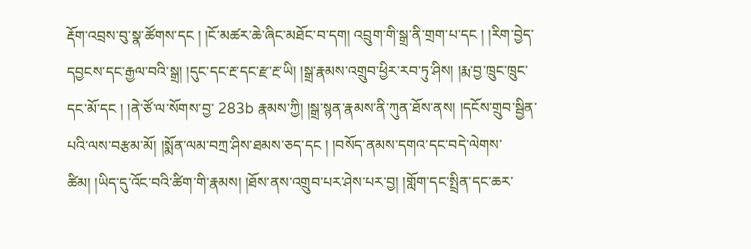རྡོག་འབྲས་བུ་སྣ་ཚོགས་དང ། །ངོ་མཚར་ཆེ་ཞིང་མཐོང་བ་དག། འབྲུག་གི་སྒྲ་ནི་གྲག་པ་དང ། །རིག་བྱེད་དབྱངས་དང་རྒྱལ་བའི་སྒྲ། །དུང་དང་རྔ་དང་རྫ་རྔ་ཡི། །སྒྲ་རྣམས་འགྲུབ་ཕྱིར་རབ་ཏུ་ཤིས། །རྨ་བྱ་ཁྲུང་ཁྲུང་དང་མོ་དང ། །ནེ་ཙོ་ལ་སོགས་བྱ་ 283b རྣམས་ཀྱི། །སྒྲ་སྙན་རྣམས་ནི་ཀུན་ཐོས་ནས། །དངོས་གྲུབ་སྦྱིན་པའི་ལས་བརྩམ་མོ། །སྨོན་ལམ་བཀྲ་ཤིས་ཐམས་ཅད་དང ། །བསོད་ནམས་དགའ་དང་བདེ་ལེགས་ཚིམ། །ཡིད་དུ་འོང་བའི་ཚིག་གི་རྣམས། །ཐོས་ནས་འགྲུབ་པར་ཤེས་པར་བྱ། །གློག་དང་སྤྲིན་དང་ཆར་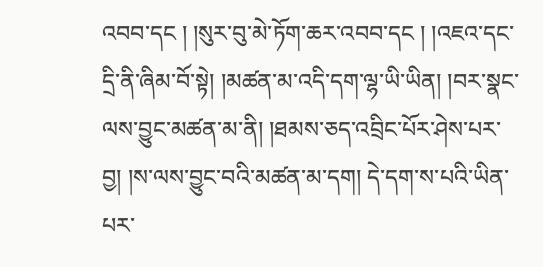འབབ་དང ། །སུར་བུ་མེ་ཏོག་ཆར་འབབ་དང ། །འཇའ་དང་དྲི་ནི་ཞིམ་བོ་སྟེ། །མཚན་མ་འདི་དག་ལྷ་ཡི་ཡིན། །བར་སྣང་ལས་བྱུང་མཚན་མ་ནི། །ཐམས་ཅད་འབྲིང་པོར་ཤེས་པར་བྱ། །ས་ལས་བྱུང་བའི་མཚན་མ་དག། དེ་དག་ས་པའི་ཡིན་པར་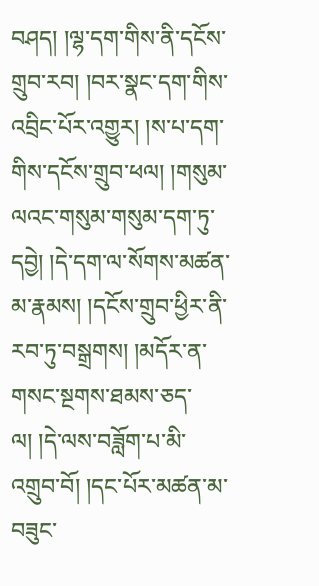བཤད། །ལྷ་དག་གིས་ནི་དངོས་གྲུབ་རབ། །བར་སྣང་དག་གིས་འབྲིང་པོར་འགྱུར། །ས་པ་དག་གིས་དངོས་གྲུབ་ཕལ། །གསུམ་ལའང་གསུམ་གསུམ་དག་ཏུ་དབྱེ། །དེ་དག་ལ་སོགས་མཚན་མ་རྣམས། །དངོས་གྲུབ་ཕྱིར་ནི་རབ་ཏུ་བསྒྲགས། །མདོར་ན་གསང་སྔགས་ཐམས་ཅད་ལ། །དེ་ལས་བཟློག་པ་མི་འགྲུབ་བོ། །དང་པོར་མཚན་མ་བཟུང་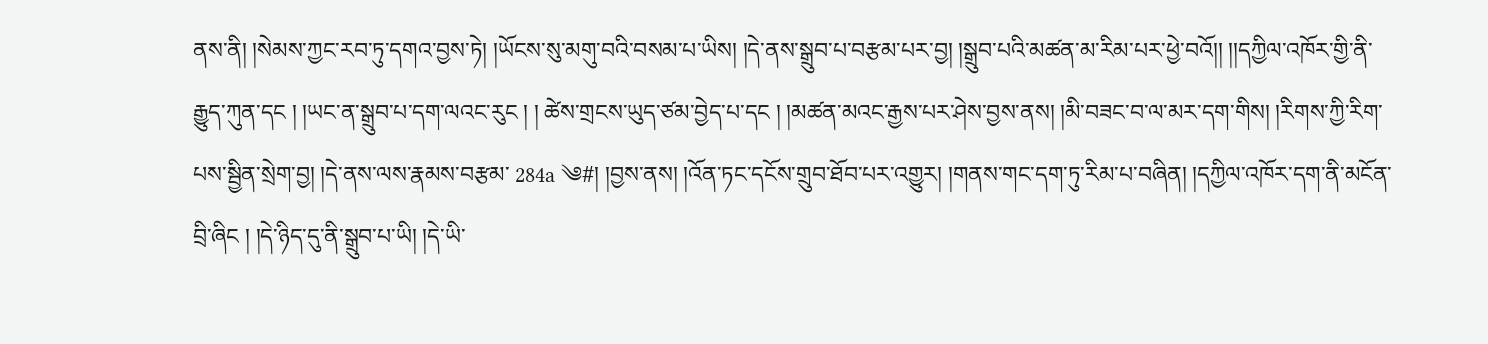ནས་ནི། །སེམས་ཀྱང་རབ་ཏུ་དགའ་བྱས་ཏེ། །ཡོངས་སུ་མགུ་བའི་བསམ་པ་ཡིས། །དེ་ནས་སྒྲུབ་པ་བརྩམ་པར་བྱ། །སྒྲུབ་པའི་མཚན་མ་རིམ་པར་ཕྱེ་བའོ།། །།དཀྱིལ་འཁོར་གྱི་ནི་རྒྱུད་ཀུན་དང ། །ཡང་ན་སྒྲུབ་པ་དག་ལའང་རུང ། ། ཚེས་གྲངས་ཡུད་ཙམ་བྱེད་པ་དང ། །མཚན་མའང་རྒྱས་པར་ཤེས་བྱས་ནས། །མི་བཟང་བ་ལ་མར་དག་གིས། །རིགས་ཀྱི་རིག་པས་སྦྱིན་སྲེག་བྱ། །དེ་ནས་ལས་རྣམས་བརྩམ་ 284a ༄#། །བྱས་ནས། །འོན་ཏང་དངོས་གྲུབ་ཐོབ་པར་འགྱུར། །གནས་གང་དག་ཏུ་རིམ་པ་བཞིན། །དཀྱིལ་འཁོར་དག་ནི་མངོན་བྲི་ཞིང ། །དེ་ཉིད་དུ་ནི་སྒྲུབ་པ་ཡི། །དེ་ཡི་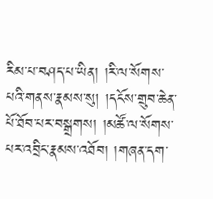རིམ་པ་བཤད་པ་ཡིན། །རི་ལ་སོགས་པའི་གནས་རྣམས་སུ། །དངོས་གྲུབ་ཆེན་པོ་ཐོབ་པར་བསྒྲགས། །མཚོ་ལ་སོགས་པར་འབྲིང་རྣམས་འཐོབ། །གཞན་དག་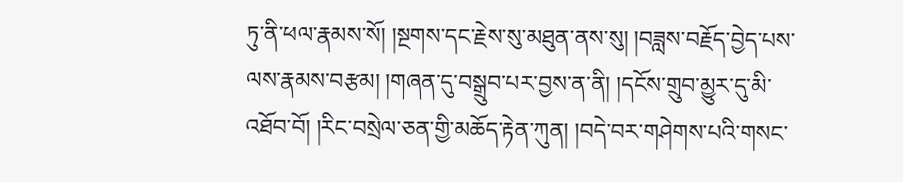ཏུ་ནི་ཕལ་རྣམས་སོ། །སྔགས་དང་རྗེས་སུ་མཐུན་ནས་སུ། །བཟླས་བརྗོད་བྱེད་པས་ལས་རྣམས་བརྩམ། །གཞན་དུ་བསྒྲུབ་པར་བྱས་ན་ནི། །དངོས་གྲུབ་མྱུར་དུ་མི་འཐོབ་བོ། །རིང་བསྲེལ་ཅན་གྱི་མཆོད་རྟེན་ཀུན། །བདེ་བར་གཤེགས་པའི་གསང་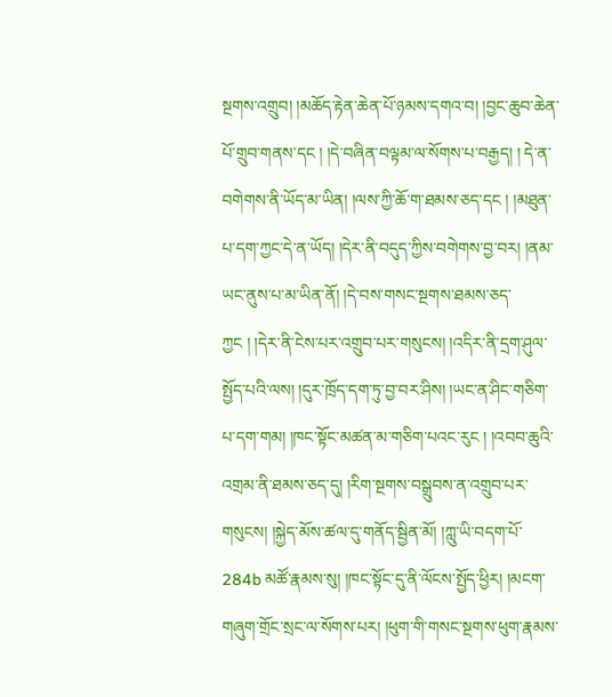སྔགས་འགྲུབ། །མཆོད་རྟེན་ཆེན་པོ་ཉམས་དགའ་བ། །བྱང་ཆུབ་ཆེན་པོ་གྲུབ་གནས་དང ། །དེ་བཞིན་བལྟམ་ལ་སོགས་པ་བརྒྱད། ། དེ་ན་བགེགས་ནི་ཡོད་མ་ཡིན། །ལས་ཀྱི་ཆོ་ག་ཐམས་ཅད་དང ། །མཐུན་པ་དག་ཀྱང་དེ་ན་ཡོད། །དེར་ནི་བདུད་ཀྱིས་བགེགས་བྱ་བར། །ནམ་ཡང་ནུས་པ་མ་ཡིན་ནོ། །དེ་བས་གསང་སྔགས་ཐམས་ཅད་ཀྱང ། །དེར་ནི་ངེས་པར་འགྲུབ་པར་གསུངས། །འདིར་ནི་དྲག་ཤུལ་སྤྱོད་པའི་ལས། །དུར་ཁྲོད་དག་ཏུ་བྱ་བར་ཤིས། །ཡང་ན་ཤིང་གཅིག་པ་དག་གམ། །ཁང་སྟོང་མཚན་མ་གཅིག་པའང་རུང ། །འབབ་ཆུའི་འགྲམ་ནི་ཐམས་ཅད་དུ། །རིག་སྔགས་བསྒྲུབས་ན་འགྲུབ་པར་གསུངས། །སྐྱེད་མོས་ཚལ་དུ་གནོད་སྦྱིན་མོ། །ཀླུ་ཡི་བདག་པོ་ 284b མཚོ་རྣམས་སུ། །ཁང་སྟོང་དུ་ནི་ལོངས་སྤྱོད་ཕྱིར། །མངག་གཞུག་གྲོང་སྲང་ལ་སོགས་པར། །ཕུག་གི་གསང་སྔགས་ཕུག་རྣམས་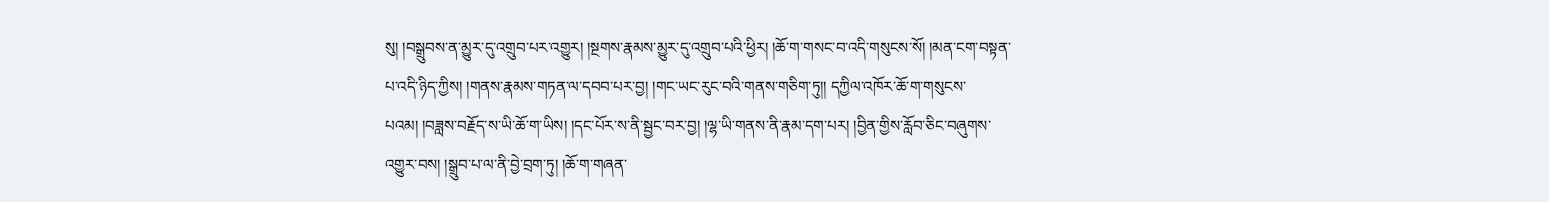སུ། །བསྒྲུབས་ན་མྱུར་དུ་འགྲུབ་པར་འགྱུར། །སྔགས་རྣམས་མྱུར་དུ་འགྲུབ་པའི་ཕྱིར། །ཆོ་ག་གསང་བ་འདི་གསུངས་སོ། །མན་ངག་བསྟན་པ་འདི་ཉིད་ཀྱིས། །གནས་རྣམས་གཏན་ལ་དབབ་པར་བྱ། །གང་ཡང་རུང་བའི་གནས་གཅིག་ཏུ།། དཀྱིལ་འཁོར་ཆོ་ག་གསུངས་པའམ། །བཟླས་བརྗོད་ས་ཡི་ཆོ་ག་ཡིས། །དང་པོར་ས་ནི་སྦྱང་བར་བྱ། །ལྷ་ཡི་གནས་ནི་རྣམ་དག་པར། །བྱིན་གྱིས་རློབ་ཅིང་བཞུགས་འགྱུར་བས། །སྒྲུབ་པ་ལ་ནི་བྱེ་བྲག་ཏུ། །ཆོ་ག་གཞན་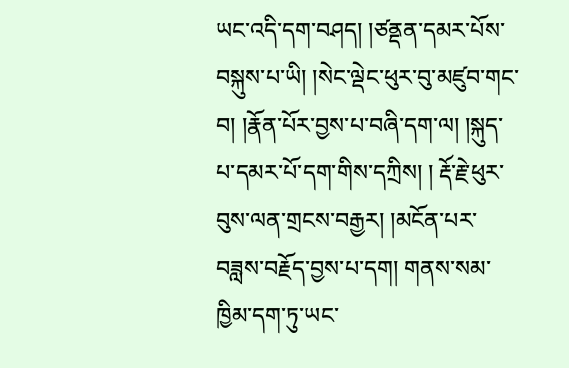ཡང་འདི་དག་བཤད། །ཙནྡན་དམར་པོས་བསྐུས་པ་ཡི། །སེང་ལྡེང་ཕུར་བུ་མཛུབ་གང་བ། །རྣོན་པོར་བྱས་པ་བཞི་དག་ལ། །སྐུད་པ་དམར་པོ་དག་གིས་དཀྲིས། ། རྡོ་རྗེ་ཕུར་བུས་ལན་གྲངས་བརྒྱར། །མངོན་པར་བཟླས་བརྗོད་བྱས་པ་དག། གནས་སམ་ཁྱིམ་དག་ཏུ་ཡང་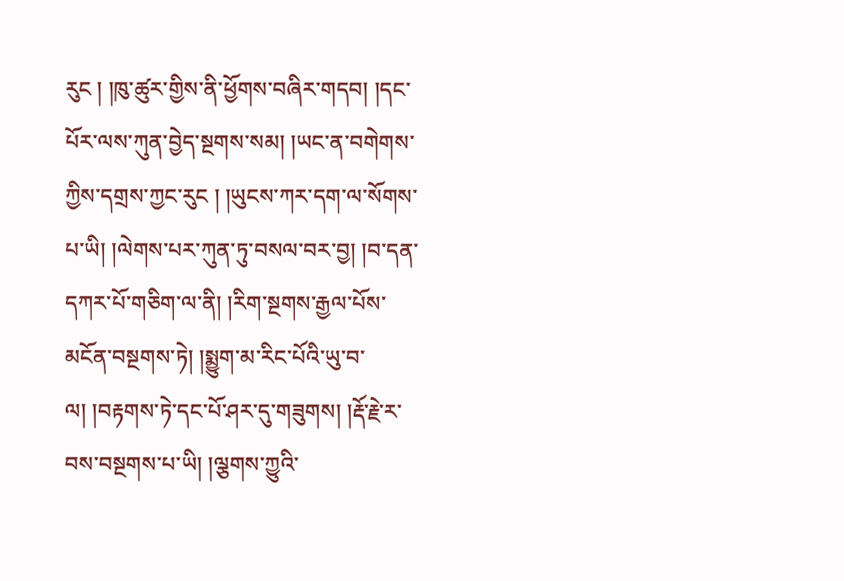རུང ། །ཁུ་ཚུར་གྱིས་ནི་ཕྱོགས་བཞིར་གདབ། །དང་པོར་ལས་ཀུན་བྱེད་སྔགས་སམ། །ཡང་ན་བགེགས་ཀྱིས་དགྲས་ཀྱང་རུང ། །ཡུངས་ཀར་དག་ལ་སོགས་པ་ཡི། །ལེགས་པར་ཀུན་ཏུ་བསལ་བར་བྱ། །བ་དན་དཀར་པོ་གཅིག་ལ་ནི། །རིག་སྔགས་རྒྱལ་པོས་མངོན་བསྔགས་ཏེ། །སྨྱུག་མ་རིང་པོའི་ཡུ་བ་ལ། །བརྟགས་ཏེ་དང་པོ་ཤར་དུ་གཟུགས། །རྡོ་རྗེ་ར་བས་བསྔགས་པ་ཡི། །ལྕགས་ཀྱུའི་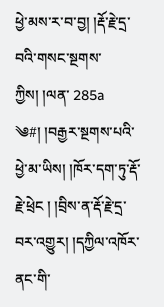ཕྱེ་མས་ར་བ་བྱ། །རྡོ་རྗེ་དྲ་བའི་གསང་སྔགས་ཀྱིས། །ལན་ 285a ༄#། །བརྒྱར་སྔགས་པའི་ཕྱེ་མ་ཡིས། །ཁོར་དག་ཏུ་རྡོ་རྗེ་ཕྲེང ། །བྲིས་ན་རྡོ་རྗེ་དྲ་བར་འགྱུར། །དཀྱིལ་འཁོར་ནང་གི་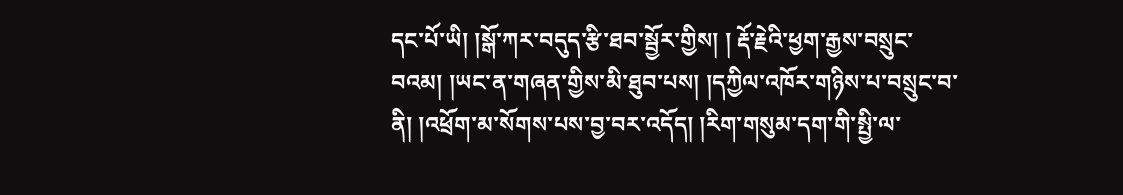དང་པོ་ཡི། །སྒོ་ཀར་བདུད་རྩི་ཐབ་སྦྱོར་གྱིས། ། རྡོ་རྗེའི་ཕྱག་རྒྱས་བསྲུང་བའམ། །ཡང་ན་གཞན་གྱིས་མི་ཐུབ་པས། །དཀྱིལ་འཁོར་གཉིས་པ་བསྲུང་བ་ནི། །འཕྲོག་མ་སོགས་པས་བྱ་བར་འདོད། །རིག་གསུམ་དག་གི་སྤྱི་ལ་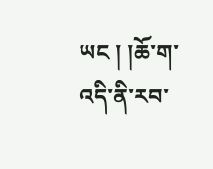ཡང ། །ཆོ་ག་འདི་ནི་རབ་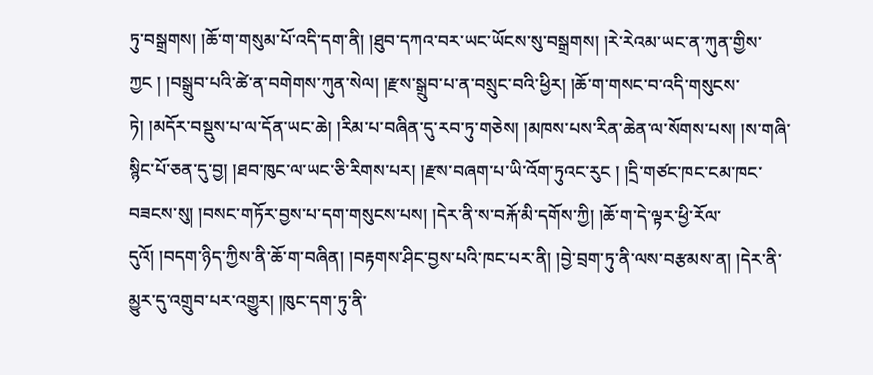ཏུ་བསྒྲགས། །ཆོ་ག་གསུམ་པོ་འདི་དག་ནི། །ཐུབ་དཀའ་བར་ཡང་ཡོངས་སུ་བསྒྲགས། །རེ་རེའམ་ཡང་ན་ཀུན་གྱིས་ཀྱང ། །བསྒྲུབ་པའི་ཚེ་ན་བགེགས་ཀུན་སེལ། །རྫས་སྒྲུབ་པ་ན་བསྲུང་བའི་ཕྱིར། །ཆོ་ག་གསང་བ་འདི་གསུངས་ཏེ། །མདོར་བསྡུས་པ་ལ་དོན་ཡང་ཆེ། །རིམ་པ་བཞིན་དུ་རབ་ཏུ་གཅེས། །མཁས་པས་རིན་ཆེན་ལ་སོགས་པས། །ས་གཞི་སྙིང་པོ་ཅན་དུ་བྱ། །ཐབ་ཁུང་ལ་ཡང་ཅི་རིགས་པར། །རྫས་བཞག་པ་ཡི་འོག་ཏུའང་རུང ། །དྲི་གཙང་ཁང་ངམ་ཁང་བཟངས་སུ། །བསང་གཏོར་བྱས་པ་དག་གསུངས་པས། །དེར་ནི་ས་བརྐོ་མི་དགོས་ཀྱི། །ཆོ་ག་དེ་ལྟར་ཕྱི་རོལ་དུའོ། །བདག་ཉིད་ཀྱིས་ནི་ཆོ་ག་བཞིན། །བརྟགས་ཤིང་བྱས་པའི་ཁང་པར་ནི། །བྱེ་བྲག་ཏུ་ནི་ལས་བརྩམས་ན། །དེར་ནི་མྱུར་དུ་འགྲུབ་པར་འགྱུར། །ཁུང་དག་ཏུ་ནི་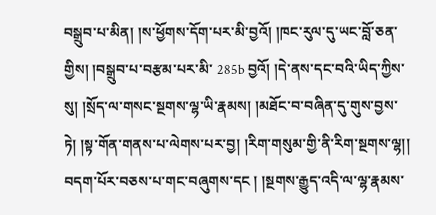བསྒྲུབ་པ་མིན། །ས་ཕྱོགས་དོག་པར་མི་བྱའོ། །ཁང་རུལ་དུ་ཡང་བློ་ཅན་གྱིས། །བསྒྲུབ་པ་བརྩམ་པར་མི་ 285b བྱའོ། །དེ་ནས་དང་བའི་ཡིད་ཀྱིས་སུ། །སྲོད་ལ་གསང་སྔགས་ལྷ་ཡི་རྣམས། །མཐོང་བ་བཞིན་དུ་གུས་བྱས་ཏེ། །སྟ་གོན་གནས་པ་ལེགས་པར་བྱ། །རིག་གསུམ་གྱི་ནི་རིག་སྔགས་ལྷ།། བདག་པོར་བཅས་པ་གང་བཞུགས་དང ། །སྔགས་རྒྱུད་འདི་ལ་ལྷ་རྣམས་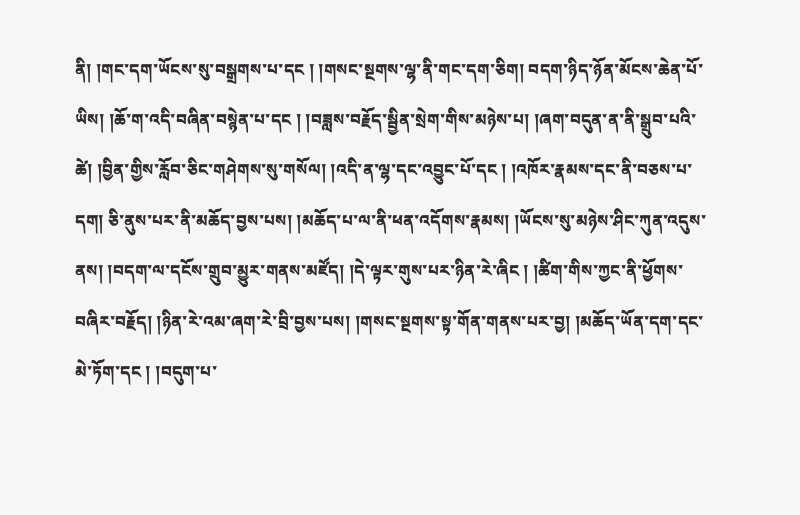ནི། །གང་དག་ཡོངས་སུ་བསྒྲགས་པ་དང ། །གསང་སྔགས་ལྷ་ནི་གང་དག་ཅིག། བདག་ཉིད་ཉོན་མོངས་ཆེན་པོ་ཡིས། །ཆོ་ག་འདི་བཞིན་བསྙེན་པ་དང ། །བཟླས་བརྗོད་སྦྱིན་སྲེག་གིས་མཉེས་པ། །ཞག་བདུན་ན་ནི་སྒྲུབ་པའི་ཚེ། །བྱིན་གྱིས་རློབ་ཅིང་གཤེགས་སུ་གསོལ། །འདི་ན་ལྷ་དང་འབྱུང་པོ་དང ། །འཁོར་རྣམས་དང་ནི་བཅས་པ་དག། ཅི་ནུས་པར་ནི་མཆོད་བྱས་པས། །མཆོད་པ་ལ་ནི་ཕན་འདོགས་རྣམས། །ཡོངས་སུ་མཉེས་ཤིང་ཀུན་འདུས་ནས། །བདག་ལ་དངོས་གྲུབ་མྱུར་གནས་མཛོད། །དེ་ལྟར་གུས་པར་ཉིན་རེ་ཞིང ། །ཚིག་གིས་ཀྱང་ནི་ཕྱོགས་བཞིར་བརྗོད། །ཉིན་རེ་འམ་ཞག་རེ་བྲི་བྱས་པས། །གསང་སྔགས་སྟ་གོན་གནས་པར་བྱ། །མཆོད་ཡོན་དག་དང་མེ་ཏོག་དང ། །བདུག་པ་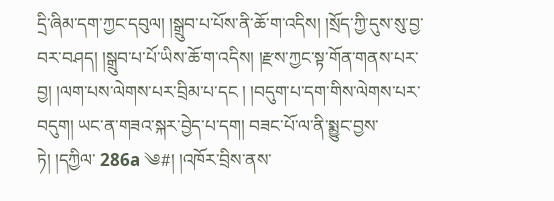དྲི་ཞིམ་དག་ཀྱང་དབུལ། །སྒྲུབ་པ་པོས་ནི་ཆོ་ག་འདིས། །སྲོད་ཀྱི་དུས་སུ་བྱ་བར་བཤད། །སྒྲུབ་པ་པོ་ཡིས་ཆོ་ག་འདིས། །རྫས་ཀྱང་སྟ་གོན་གནས་པར་བྱ། །ལག་པས་ལེགས་པར་བྲིམ་པ་དང ། །བདུག་པ་དག་གིས་ལེགས་པར་བདུག། ཡང་ན་གཟའ་སྐར་བྱེད་པ་དག། བཟང་པོ་ལ་ནི་སྨྱུང་བྱས་ཏེ། །དཀྱིལ་ 286a ༄#། །འཁོར་བྲིས་ནས་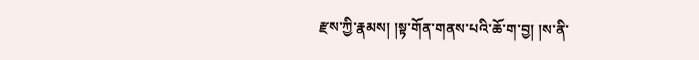རྫས་ཀྱི་རྣམས། །སྟ་གོན་གནས་པའི་ཆོ་ག་བྱ། །ས་ནི་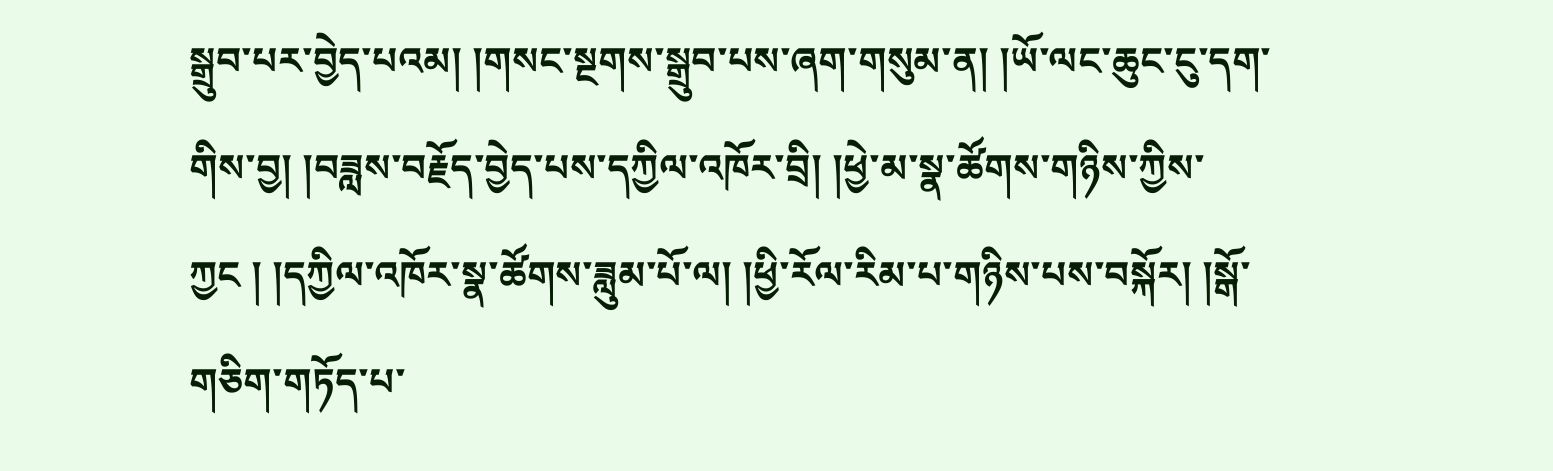སྒྲུབ་པར་བྱེད་པའམ། །གསང་སྔགས་སྒྲུབ་པས་ཞག་གསུམ་ན། །ཡོ་ལང་ཆུང་ངུ་དག་གིས་བྱ། །བཟླས་བརྗོད་བྱེད་པས་དཀྱིལ་འཁོར་བྲི། །ཕྱེ་མ་སྣ་ཚོགས་གཉིས་ཀྱིས་ཀྱང ། །དཀྱིལ་འཁོར་སྣ་ཚོགས་ཟླུམ་པོ་ལ། །ཕྱི་རོལ་རིམ་པ་གཉིས་པས་བསྐོར། །སྒོ་གཅིག་གཏོད་པ་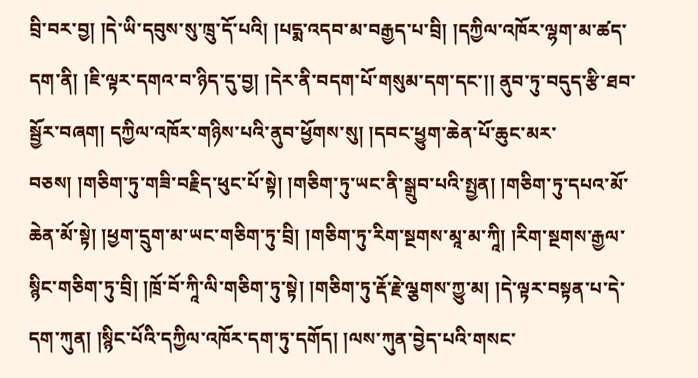བྲི་བར་བྱ། །དེ་ཡི་དབུས་སུ་ཁྲུ་དོ་པའི། །པདྨ་འདབ་མ་བརྒྱད་པ་བྲི། །དཀྱིལ་འཁོར་ལྷག་མ་ཚད་དག་ནི། །ཇི་ལྟར་དགའ་བ་ཉིད་དུ་བྱ། །དེར་ནི་བདག་པོ་གསུམ་དག་དང་།། ནུབ་ཏུ་བདུད་རྩི་ཐབ་སྦྱོར་བཞག། དཀྱིལ་འཁོར་གཉིས་པའི་ནུབ་ཕྱོགས་སུ། །དབང་ཕྱུག་ཆེན་པོ་ཆུང་མར་བཅས། །གཅིག་ཏུ་གཟི་བརྗིད་ཕུང་པོ་སྟེ། །གཅིག་ཏུ་ཡང་ནི་སྒྲུབ་པའི་སྤྱན། །གཅིག་ཏུ་དཔའ་མོ་ཆེན་མོ་སྟེ། །ཕྱག་དྲུག་མ་ཡང་གཅིག་ཏུ་བྲི། །གཅིག་ཏུ་རིག་སྔགས་མཱ་མ་ཀཱི། །རིག་སྔགས་རྒྱལ་སྙིང་གཅིག་ཏུ་བྲི། །ཁྲོ་བོ་ཀཱི་ལི་གཅིག་ཏུ་སྟེ། །གཅིག་ཏུ་རྡོ་རྗེ་ལྕགས་ཀྱུ་མ། །དེ་ལྟར་བསྟན་པ་དེ་དག་ཀུན། །སྙིང་པོའི་དཀྱིལ་འཁོར་དག་ཏུ་དགོད། །ལས་ཀུན་བྱེད་པའི་གསང་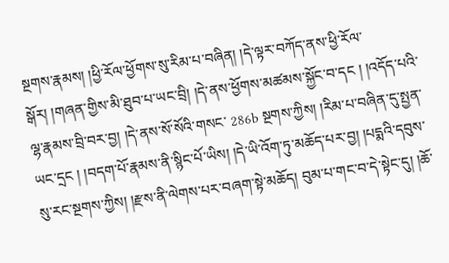སྔགས་རྣམས། །ཕྱི་རོལ་ཕྱོགས་སུ་རིམ་པ་བཞིན། །དེ་ལྟར་བཀོད་ནས་ཕྱི་རོལ་སྒོར། །གཞན་གྱིས་མི་ཐུབ་པ་ཡང་བྲི། །དེ་ནས་ཕྱོགས་མཚམས་སྐྱོང་བ་དང ། །འདོད་པའི་ལྷ་རྣམས་བྲི་བར་བྱ། །དེ་ནས་སོ་སོའི་གསང་ 286b སྔགས་ཀྱིས། །རིམ་པ་བཞིན་དུ་སྤྱན་ཡང་དྲང ། །བདག་པོ་རྣམས་ནི་སྙིང་པོ་ཡིས། །དེ་ཡི་འོག་ཏུ་མཆོད་པར་བྱ། །པདྨའི་དབུས་སུ་རང་སྔགས་ཀྱིས། །རྫས་ནི་ལེགས་པར་བཞག་སྟེ་མཆོད། བུམ་པ་གང་བ་དེ་སྟེང་དུ། །ཆོ་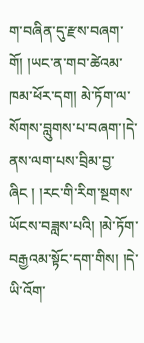ག་བཞིན་དུ་རྫས་བཞག་གོ། །ཡང་ན་གབ་ཚེའམ་ཁམ་ཕོར་དག། མེ་ཏོག་ལ་སོགས་བླུགས་པ་བཞག་།དེ་ནས་ལག་པས་བྲིམ་བྱ་ཞིང ། །རང་གི་རིག་སྔགས་ཡོངས་བཟླས་པའི། །མེ་ཏོག་བརྒྱའམ་སྟོང་དག་གིས། །དེ་ཡི་འོག་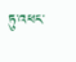ཏུ་འཕང་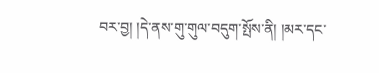བར་བྱ། །དེ་ནས་གུ་གུལ་བདུག་སྤོས་ནི། །མར་དང་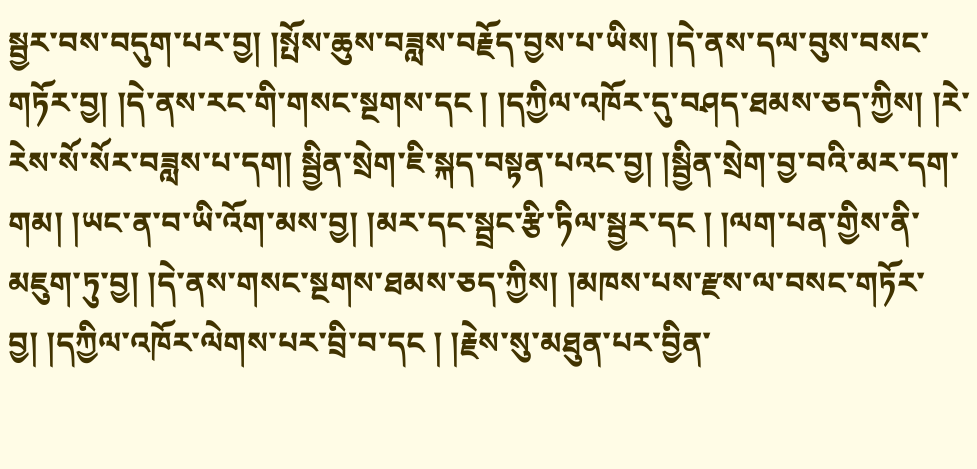སྦྱར་བས་བདུག་པར་བྱ། །སྤོས་ཆུས་བཟླས་བརྗོད་བྱས་པ་ཡིས། །དེ་ནས་དལ་བུས་བསང་གཏོར་བྱ། །དེ་ནས་རང་གི་གསང་སྔགས་དང ། །དཀྱིལ་འཁོར་དུ་བཤད་ཐམས་ཅད་ཀྱིས། །རེ་རེས་སོ་སོར་བཟླས་པ་དག། སྦྱིན་སྲེག་ཇི་སྐད་བསྟན་པའང་བྱ། །སྦྱིན་སྲེག་བྱ་བའི་མར་དག་གམ། །ཡང་ན་བ་ཡི་འོག་མས་བྱ། །མར་དང་སྦྲང་རྩི་ཏིལ་སྦྱར་དང ། །ལག་པན་གྱིས་ནི་མཇུག་ཏུ་བྱ། །དེ་ནས་གསང་སྔགས་ཐམས་ཅད་ཀྱིས། །མཁས་པས་རྫས་ལ་བསང་གཏོར་བྱ། །དཀྱིལ་འཁོར་ལེགས་པར་བྲི་བ་དང ། །རྗེས་སུ་མཐུན་པར་བྱིན་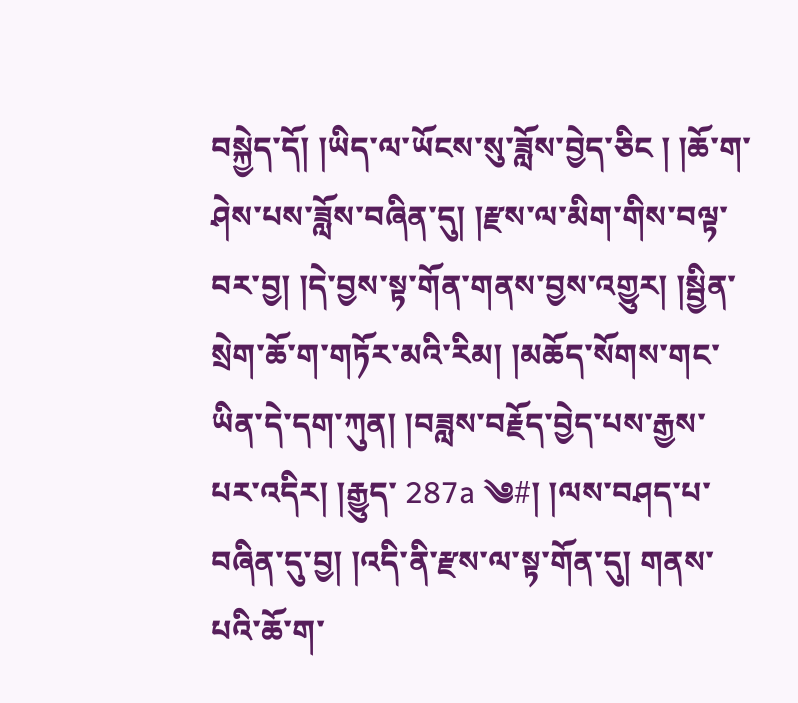བསྐྱེད་དོ། །ཡིད་ལ་ཡོངས་སུ་ཟློས་བྱེད་ཅིང ། །ཆོ་ག་ཤེས་པས་ཟློས་བཞིན་དུ། །རྫས་ལ་མིག་གིས་བལྟ་བར་བྱ། །དེ་བྱས་སྟ་གོན་གནས་བྱས་འགྱུར། །སྦྱིན་སྲེག་ཆོ་ག་གཏོར་མའི་རིམ། །མཆོད་སོགས་གང་ཡིན་དེ་དག་ཀུན། །བཟླས་བརྗོད་བྱེད་པས་རྒྱས་པར་འདིར། །རྒྱུད་ 287a ༄#། །ལས་བཤད་པ་བཞིན་དུ་བྱ། །འདི་ནི་རྫས་ལ་སྟ་གོན་དུ། གནས་པའི་ཆོ་ག་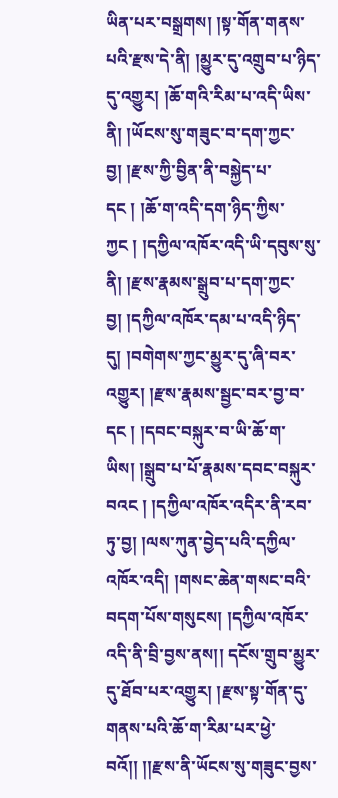ཡིན་པར་བསྒྲགས། །སྟ་གོན་གནས་པའི་རྫས་དེ་ནི། །མྱུར་དུ་འགྲུབ་པ་ཉིད་དུ་འགྱུར། །ཆོ་གའི་རིམ་པ་འདི་ཡིས་ནི། །ཡོངས་སུ་གཟུང་བ་དག་ཀྱང་བྱ། །རྫས་ཀྱི་བྱིན་ནི་བསྐྱེད་པ་དང ། །ཆོ་ག་འདི་དག་ཉིད་ཀྱིས་ཀྱང ། །དཀྱིལ་འཁོར་འདི་ཡི་དབུས་སུ་ནི། །རྫས་རྣམས་སྒྲུབ་པ་དག་ཀྱང་བྱ། །དཀྱིལ་འཁོར་དམ་པ་འདི་ཉིད་དུ། །བགེགས་ཀྱང་མྱུར་དུ་ཞི་བར་འགྱུར། །རྫས་རྣམས་སྦྱང་བར་བྱ་བ་དང ། །དབང་བསྐུར་བ་ཡི་ཆོ་ག་ཡིས། །སྒྲུབ་པ་པོ་རྣམས་དབང་བསྐུར་བའང ། །དཀྱིལ་འཁོར་འདིར་ནི་རབ་ཏུ་བྱ། །ལས་ཀུན་བྱེད་པའི་དཀྱིལ་འཁོར་འདི། །གསང་ཆེན་གསང་བའི་བདག་པོས་གསུངས། །དཀྱིལ་འཁོར་འདི་ནི་བྲི་བྱས་ནས།། དངོས་གྲུབ་མྱུར་དུ་ཐོབ་པར་འགྱུར། །རྫས་སྟ་གོན་དུ་གནས་པའི་ཆོ་ག་རིམ་པར་ཕྱེ་བའོ།། །།རྫས་ནི་ཡོངས་སུ་གཟུང་བྱས་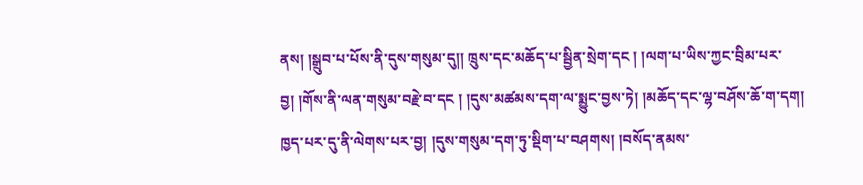ནས། །སྒྲུབ་པ་པོས་ནི་དུས་གསུམ་དུ།། ཁྲུས་དང་མཆོད་པ་སྦྱིན་སྲེག་དང ། །ལག་པ་ཡིས་ཀྱང་བྲིམ་པར་བྱ། །གོས་ནི་ལན་གསུམ་བརྗེ་བ་དང ། །དུས་མཚམས་དག་ལ་སྨྱུང་བྱས་ཏེ། །མཆོད་དང་ལྷ་བཤོས་ཆོ་ག་དག། ཁྱད་པར་དུ་ནི་ལེགས་པར་བྱ། །དུས་གསུམ་དག་ཏུ་སྡིག་པ་བཤགས། །བསོད་ནམས་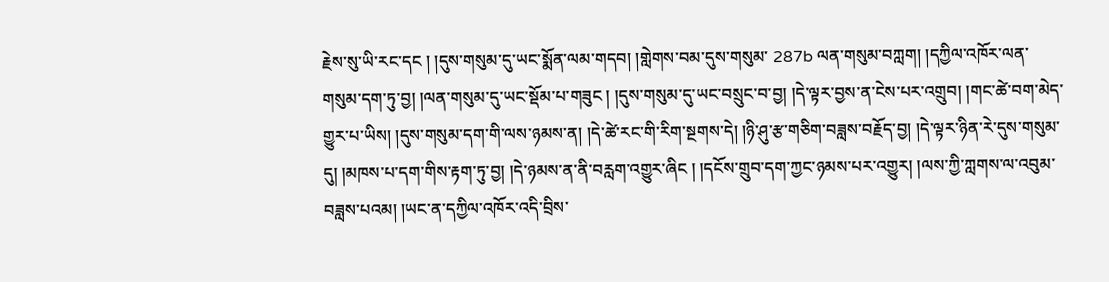རྗེས་སུ་ཡི་རང་དང ། །དུས་གསུམ་དུ་ཡང་སྨོན་ལམ་གདབ། །གླེགས་བམ་དུས་གསུམ་ 287b ལན་གསུམ་བཀླག། །དཀྱིལ་འཁོར་ལན་གསུམ་དག་ཏུ་བྱ། །ལན་གསུམ་དུ་ཡང་སྡོམ་པ་གཟུང ། །དུས་གསུམ་དུ་ཡང་བསྲུང་བ་བྱ། །དེ་ལྟར་བྱས་ན་ངེས་པར་འགྲུབ། །གང་ཚེ་བག་མེད་གྱུར་པ་ཡིས། །དུས་གསུམ་དག་གི་ལས་ཉམས་ན། །དེ་ཚེ་རང་གི་རིག་སྔགས་དེ། །ཉི་ཤུ་རྩ་གཅིག་བཟླས་བརྗོད་བྱ། །དེ་ལྟར་ཉིན་རེ་དུས་གསུམ་དུ། །མཁས་པ་དག་གིས་རྟག་ཏུ་བྱ། །དེ་ཉམས་ན་ནི་བརླག་འགྱུར་ཞིང ། །དངོས་གྲུབ་དག་ཀྱང་ཉམས་པར་འགྱུར། །ལས་ཀྱི་ཀླགས་ལ་འབུམ་བཟླས་པའམ། །ཡང་ན་དཀྱིལ་འཁོར་འདི་བྲིས་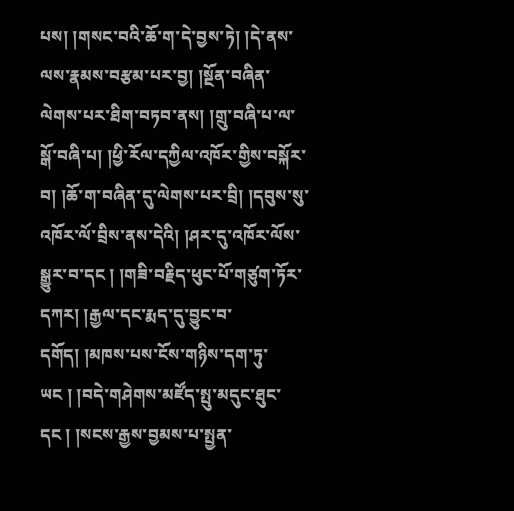པས། །གསང་བའི་ཆོ་ག་དེ་བྱས་ཏེ། །དེ་ནས་ལས་རྣམས་བརྩམ་པར་བྱ། །སྔོན་བཞིན་ལེགས་པར་ཐིག་བཏབ་ནས། །གྲུ་བཞི་པ་ལ་སྒོ་བཞི་པ། །ཕྱི་རོལ་དཀྱིལ་འཁོར་གྱིས་བསྐོར་བ། །ཆོ་ག་བཞིན་དུ་ལེགས་པར་བྲི། །དབུས་སུ་འཁོར་ལོ་བྲིས་ནས་དེའི། །ཤར་དུ་འཁོར་ལོས་སྒྱུར་བ་དང ། །གཟི་བརྗིད་ཕུང་པོ་གཙུག་ཏོར་དཀར། །རྒྱལ་དང་རྨད་དུ་བྱུང་བ་དགོད། །མཁས་པས་ངོས་གཉིས་དག་ཏུ་ཡང ། །བདེ་གཤེགས་མཛོད་སྤུ་མདུང་ཐུང་དང ། །སངས་རྒྱས་བྱམས་པ་སྤྱན་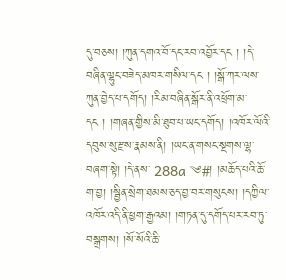དུ་བཅས། །ཀུན་དགའ་བོ་དང་རབ་འབྱོར་དང ། །དེ་བཞིན་ལྷུང་བཟེད་མཁར་གསིལ་དང ། །སྒོ་ཀར་ལས་ཀུན་བྱེད་པ་དགོད། །རིམ་བཞིན་སྒོར་ནི་འཕྲོག་མ་དང ། །གཞན་གྱིས་མི་ཐུབ་པ་ཡང་དགོད། །འཁོར་ལོའི་དབུས་སུ་རྫས་རྣམས་ནི། །ཡང་ན་གསང་སྔགས་ལྷ་བཞག་སྟེ། །དེ་ནས་ 288a ༄#། །མཆོད་པའི་ཆོ་ག་བྱ། །སྦྱིན་སྲེག་ཐམས་ཅད་བྱ་བར་གསུངས། །དཀྱིལ་འཁོར་འདི་ནི་ཕྱག་རྒྱའམ། །གཏན་དུ་དགོད་པར་རབ་ཏུ་བསྒྲགས། །སོ་སོའི་ཆི་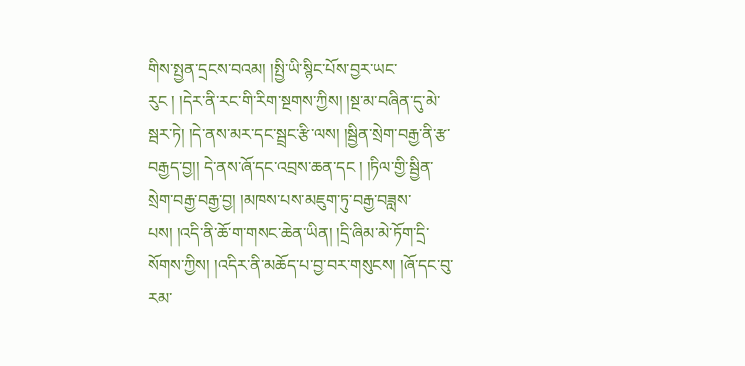གིས་སྤྱན་དྲངས་བའམ། །སྤྱི་ཡི་སྙིང་པོས་བྱར་ཡང་རུང ། །དེར་ནི་རང་གི་རིག་སྔགས་ཀྱིས། །སྔ་མ་བཞིན་དུ་མེ་སྦར་ཏེ། །དེ་ནས་མར་དང་སྦྲང་རྩི་ལས། །སྦྱིན་སྲེག་བརྒྱ་ནི་རྩ་བརྒྱད་བྱ།། དེ་ནས་ཞོ་དང་འབྲས་ཆན་དང ། །ཏིལ་གྱི་སྦྱིན་སྲེག་བརྒྱ་བརྒྱ་བྱ། །མཁས་པས་མཇུག་ཏུ་བརྒྱ་བཟླས་པས། །འདི་ནི་ཆོ་ག་གསང་ཆེན་ཡིན། །དྲི་ཞིམ་མེ་ཏོག་དྲི་སོགས་ཀྱིས། །འདིར་ནི་མཆོད་པ་བྱ་བར་གསུངས། །ཞོ་དང་བུ་རམ་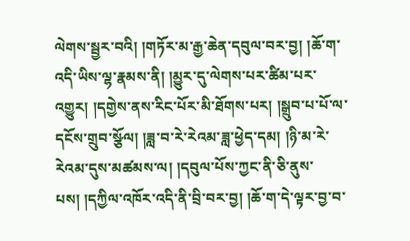ལེགས་སྦྱར་བའི། །གཏོར་མ་རྒྱ་ཆེན་དབུལ་བར་བྱ། །ཆོ་ག་འདི་ཡིས་ལྷ་རྣམས་ནི། །མྱུར་དུ་ལེགས་པར་ཚིམ་པར་འགྱུར། །དགྱེས་ནས་རིང་པོར་མི་ཐོགས་པར། །སྒྲུབ་པ་པོ་ལ་དངོས་གྲུབ་སྩོལ། །ཟླ་བ་རེ་རེའམ་ཟླ་ཕྱེད་དམ། །ཉི་མ་རེ་རེའམ་དུས་མཚམས་ལ། །དབུལ་པོས་ཀྱང་ནི་ཅི་ནུས་པས། །དཀྱིལ་འཁོར་འདི་ནི་བྲི་བར་བྱ། །ཆོ་ག་དེ་ལྟར་བྱ་བ་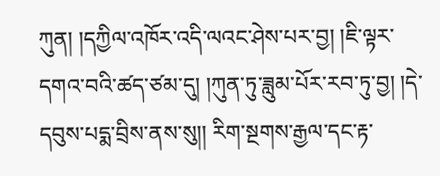ཀུན། །དཀྱིལ་འཁོར་འདི་ལའང་ཤེས་པར་བྱ། །ཇི་ལྟར་དགའ་བའི་ཚད་ཙམ་དུ། །ཀུན་ཏུ་ཟླུམ་པོར་རབ་ཏུ་བྱ། །དེ་དབུས་པདྨ་བྲིས་ནས་སུ།། རིག་སྔགས་རྒྱལ་དང་རྟ་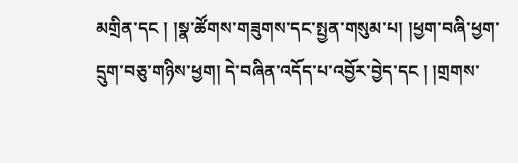མགྲིན་དང ། །སྣ་ཚོགས་གཟུགས་དང་སྤྱན་གསུམ་པ། །ཕྱག་བཞི་ཕྱག་དྲུག་བཅུ་གཉིས་ཕྱག། དེ་བཞིན་འདོད་པ་འབྱོར་བྱེད་དང ། །གྲགས་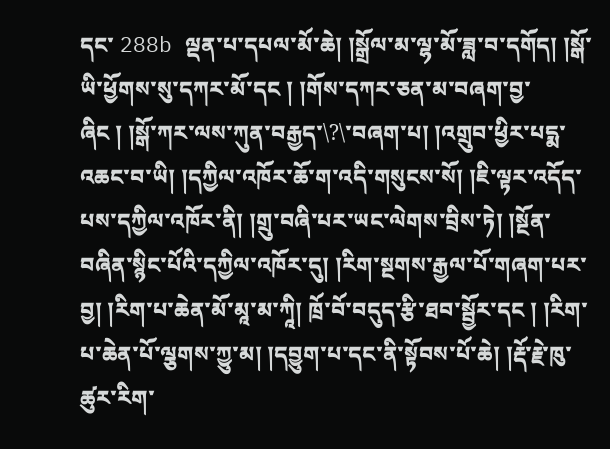དང་ 288b ལྡན་པ་དཔལ་མོ་ཆེ། །སྒྲོལ་མ་ལྷ་མོ་ཟླ་བ་དགོད། །སྒོ་ཡི་ཕྱོགས་སུ་དཀར་མོ་དང ། །གོས་དཀར་ཅན་མ་བཞག་བྱ་ཞིང ། །སྒོ་ཀར་ལས་ཀུན་བརྒྱད་\?\་བཞག་པ། །འགྲུབ་ཕྱིར་པདྨ་འཆང་བ་ཡི། །དཀྱིལ་འཁོར་ཆོ་ག་འདི་གསུངས་སོ། །ཇི་ལྟར་འདོད་པས་དཀྱིལ་འཁོར་ནི། །གྲུ་བཞི་པར་ཡང་ལེགས་བྲིས་ཏེ། །སྔོན་བཞིན་སྙིང་པོའི་དཀྱིལ་འཁོར་དུ། །རིག་སྔགས་རྒྱལ་པོ་གཞག་པར་བྱ། །རིག་པ་ཆེན་མོ་མཱ་མ་ཀཱི། ཁྲོ་བོ་བདུད་རྩི་ཐབ་སྦྱོར་དང ། །རིག་པ་ཆེན་པོ་ལྕགས་ཀྱུ་མ། །དབྱུག་པ་དང་ནི་སྟོབས་པོ་ཆེ། །རྡོ་རྗེ་ཁུ་ཚུར་རིག་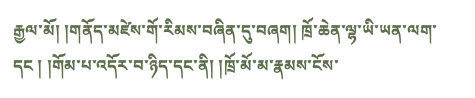རྒྱལ་མོ། །གནོད་མཛེས་གོ་རིམས་བཞིན་དུ་བཞག། ཁྲོ་ཆེན་ལྷ་ཡི་ཡན་ལག་དང ། །གོམ་པ་འདོར་བ་ཉིད་དང་ནི། །ཁྲོ་མོ་མ་རྣམས་ངོས་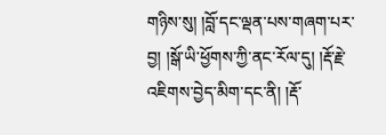གཉིས་སུ། །བློ་དང་ལྡན་པས་གཞག་པར་བྱ། །སྒོ་ཡི་ཕྱོགས་ཀྱི་ནང་རོལ་དུ། །རྡོ་རྗེ་འཇིགས་བྱེད་མིག་དང་ནི། །རྡོ་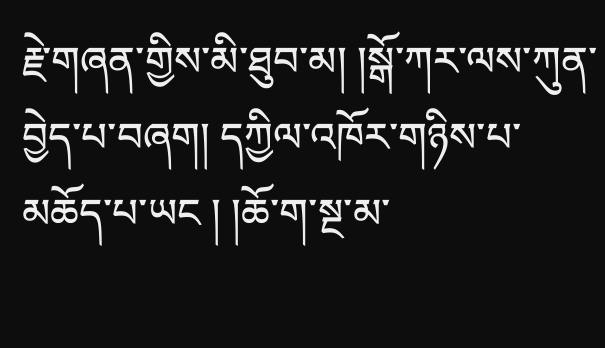རྗེ་གཞན་གྱིས་མི་ཐུབ་མ། །སྒོ་ཀར་ལས་ཀུན་བྱེད་པ་བཞག། དཀྱིལ་འཁོར་གཉིས་པ་མཆོད་པ་ཡང ། །ཆོ་ག་སྔ་མ་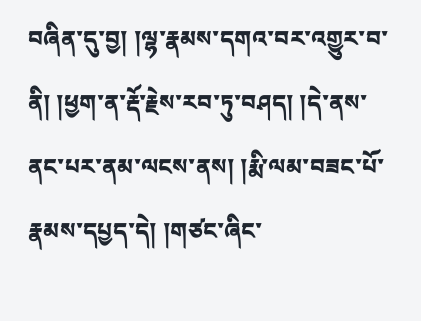བཞིན་དུ་བྱ། །ལྷ་རྣམས་དགའ་བར་འགྱུར་བ་ནི། །ཕྱག་ན་རྡོ་རྗེས་རབ་ཏུ་བཤད། །དེ་ནས་ནང་པར་ནམ་ལངས་ནས། །རྨི་ལམ་བཟང་པོ་རྣམས་དཔྱད་དེ། །གཙང་ཞིང་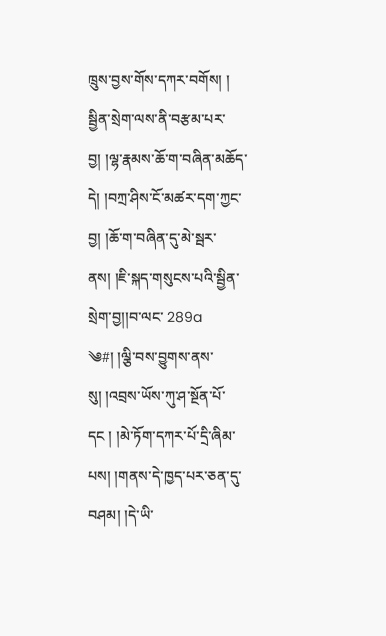ཁྲུས་བྱས་གོས་དཀར་བགོས། ། སྦྱིན་སྲེག་ལས་ནི་བརྩམ་པར་བྱ། །ལྷ་རྣམས་ཆོ་ག་བཞིན་མཆོད་དེ། །བཀྲ་ཤིས་ངོ་མཚར་དག་ཀྱང་བྱ། །ཆོ་ག་བཞིན་དུ་མེ་སྦར་ནས། །ཇི་སྐད་གསུངས་པའི་སྦྱིན་སྲེག་བྱ།།བ་ལང་ 289a ༄#། །ལྕི་བས་བྱུགས་ནས་སུ། །འབྲས་ཡོས་ཀུ་ཤ་སྔོན་པོ་དང ། །མེ་ཏོག་དཀར་པོ་དྲི་ཞིམ་པས། །གནས་དེ་ཁྱད་པར་ཅན་དུ་བཤམ། །དེ་ཡི་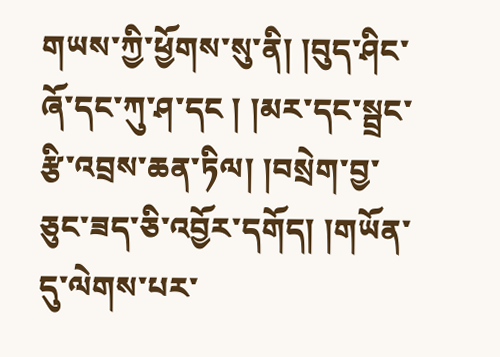གཡས་ཀྱི་ཕྱོགས་སུ་ནི། །བུད་ཤིང་ཞོ་དང་ཀུ་ཤ་དང ། །མར་དང་སྦྲང་རྩི་འབྲས་ཆན་ཏིལ། །བསྲེག་བྱ་ཅུང་ཟད་ཅི་འབྱོར་དགོད། །གཡོན་དུ་ལེགས་པར་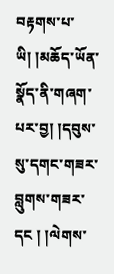བརྟགས་པ་ཡི། །མཆོད་ཡོན་སྣོད་ནི་གཞག་པར་བྱ། །དབུས་སུ་དགང་གཟར་བླུགས་གཟར་དང ། །ལེགས་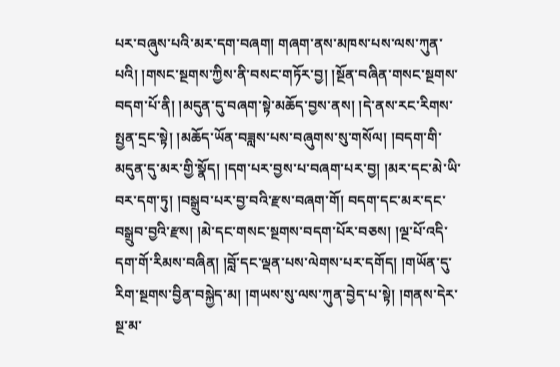པར་བཞུས་པའི་མར་དག་བཞག། གཞག་ནས་མཁས་པས་ལས་ཀུན་པའི། །གསང་སྔགས་ཀྱིས་ནི་བསང་གཏོར་བྱ། །སྔོན་བཞིན་གསང་སྔགས་བདག་པོ་ནི། །མདུན་དུ་བཞག་སྟེ་མཆོད་བྱས་ནས། །དེ་ནས་རང་རིགས་སྤྱན་དྲང་སྟེ། །མཆོད་ཡོན་བཟླས་པས་བཞུགས་སུ་གསོལ། །བདག་གི་མདུན་དུ་མར་གྱི་སྣོད། །དག་པར་བྱས་པ་བཞག་པར་བྱ། །མར་དང་མེ་ཡི་བར་དག་ཏུ། །བསྒྲུབ་པར་བྱ་བའི་རྫས་བཞག་གོ། བདག་དང་མར་དང་བསྒྲུབ་བྱའི་རྫས། །མེ་དང་གསང་སྔགས་བདག་པོར་བཅས། །ལྔ་པོ་འདི་དག་གོ་རིམས་བཞིན། །བློ་དང་ལྡན་པས་ལེགས་པར་དགོད། །གཡོན་དུ་རིག་སྔགས་བྱིན་བསྐྱེད་མ། །གཡས་སུ་ལས་ཀུན་བྱེད་པ་སྟེ། །གནས་དེར་སྔ་མ་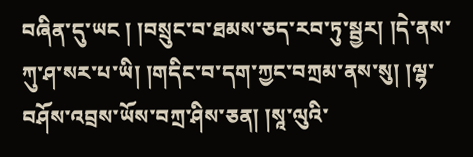བཞིན་དུ་ཡང ། །བསྲུང་བ་ཐམས་ཅད་རབ་ཏུ་སྦྱར། །དེ་ནས་ཀུ་ཤ་སར་པ་ཡི། །གདིང་བ་དག་ཀྱང་བཀྲམ་ནས་སུ། །ལྷ་བཤོས་འབྲས་ཡོས་བཀྲ་ཤིས་ཅན། །སཱ་ལུའི་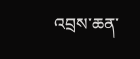འབྲས་ཆན་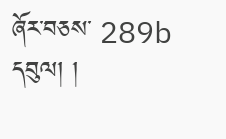ཞོར་བཅས་ 289b དབུལ། །